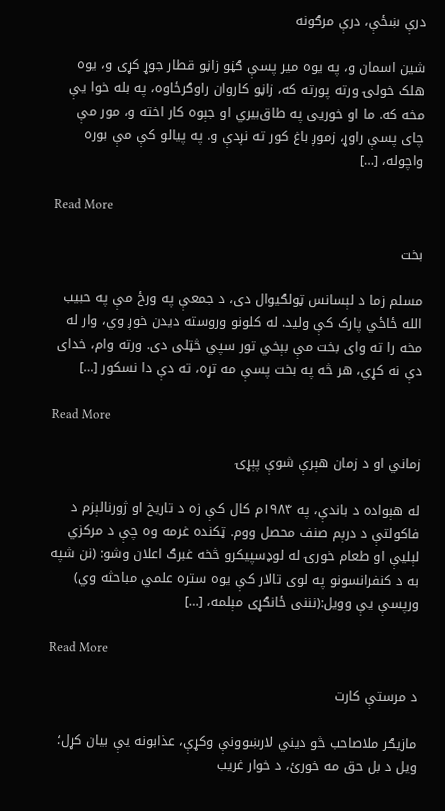درې ښځې، درې مرګونه

شین اسمان و، په یوه میر پسې ګڼو زاڼو قطار جوړ کړی و، یوه هلک خولۍ ورته پورته که، زاڼو کاروان راوګرځاوه، په بله خوا یې مخه که. ما او خوریی په طاق‌بیري او جېوه کار اخته و، مور مې چای پسې راوړ، زموږ باغ کور ته نږدې و. په پیالو کې مې بوره واچوله، […]

Read More

بخت

مسلم زما د لېسانس ټولګیوال دی، د جمعې په ورځ مې په حبیب الله ځاځي پارک کې ولید. له کلونو وروسته دیدن خوږ وي، وار له مخه را ته وای بخت مې بېخي تور سپي څټلی دی. ورته وام، خدای دې نه کړي، هر څه په بخت پسې مه تړه، ته دې دا نسکور […]

Read More

زماني او د زمان هېرې شوې پېړۍ

له هېواده د باندې، په ۱۹۸۴م کال کې زه د تاریخ او ژورنالېزم د فاکولتې د درېم صنف محصل ووم. ټکنده غرمه وه چې د مرکزي لېلیې او طعام خورۍ له لوډسپیکرو څخه غبرګ اعلان وشو: (نن شپه به د کنفرانسونو په لوی تالار کې یوه ستره علمي مباحثه وي) ورپسې یې وویل:(نننی ځانګړی مېلمه، […]

Read More

د مرستې کارت

مازیګر ملاصاحب څو دیني لارښوونې وکړې، عذابونه یې بیان کړل؛ ویل د بل حق مه خورئ، د خوار غریب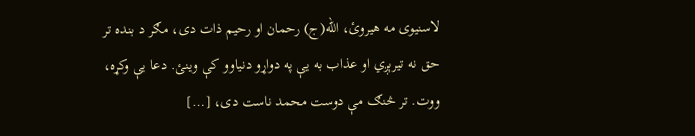لاسنیوی مه هیروئ، الله(ج) رحمان او رحیم ذات دی، مګر د بنده تر حق نه تیرېږي او عذاب به یې په دواړو دنیاوو کې وینئ. دعا یې وکړه، ووت. تر څنګ مې دوست محمد ناست دی، […]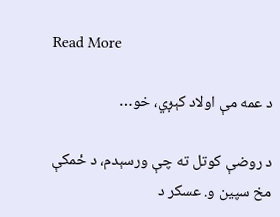Read More

د عمه مې اولاد کېږي، خو…

د روضې کوتل ته چې ورسېدم، د ځمکې مخ سپین و. عسکر د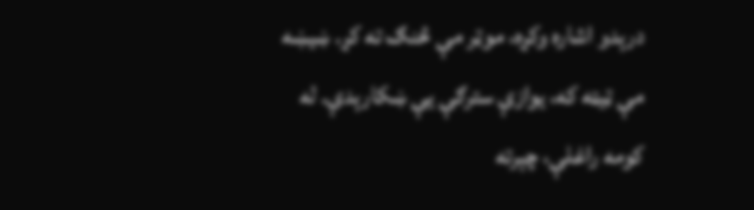درېدو اشاره وکړه، موټر مې څنګ ته کړ. ښيښه مې ټیټه که، یوازې سترګې یې ښکارېدې. له کومه راغلې، چېرته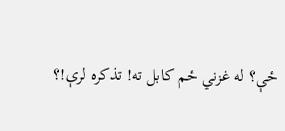ځې؟ له غزني ځم کابل ته! تذکره لرې!؟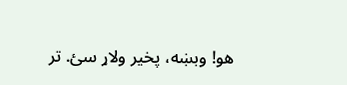هو! وبښه، پخیر ولاړ سئ. تر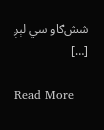شش‌ګاو سي لېږ […]

Read More